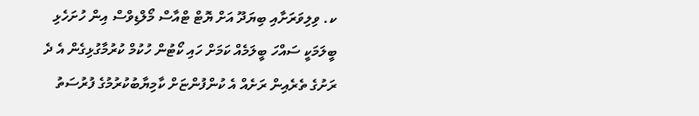ކ. ވިލިވަރަށާއި ބިޔަދޫ އަށް ޔޮޓް ޓްއާސް މޯލްޑިވްސް އިން ހުށަހެޅި ބީލަމަކީ ސައްހަ ބީލަމެއް ކަމަށް ހައި ކޯޓުން ހުކުމް ކުރުމާގުޅިގެން އެ ދެ ރަށުގެ ތެރެއިން ރަށެއް އެ ކުންފުންޏަށް ކާމިޔާބުކުރުމުގެ ފުރުސަތު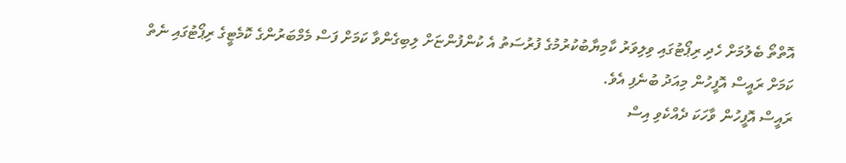އޮތްތޯ ބެލުމަށް ހެދި ރިޕޯޓުގައި ވިލިވަރު ކާމިޔާބުކުރުމުގެ ފުރުސަތު އެ ކުންފުންޏަށް ލިބިގެންވާ ކަމަށް ފަސް މެމްބަރުންގެ ކޮމެޓީގެ ރިޕޯޓުގައި ނެތް ކަމަށް ރައީސް އޮފީހުން މިއަދު ބުނެފި އެވެ.
ރައީސް އޮފީހުން ވާހަކަ ދެއްކެވި އިސް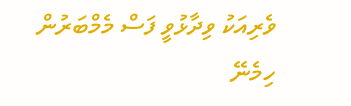ވެރިއަކު ވިދާޅުވީ ފަސް މެމްބަރުން ހިމެނޭ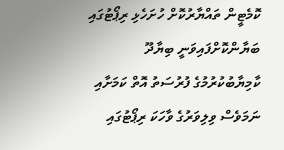ކޮމެޓީން ތައްޔާރުކޮށް ހުށަހެޅި ރިޕޯޓުގައި ބަޔާންކޮށްފައިވަނީ ބިޔާދޫ ކާމިޔާބުކުރުމުގެ ފުރުސަތު އޮތް ކަމަށާއި ނަމަވެސް ވިލިވަރުގެ ވާހަކަ ރިޕޯޓުގައި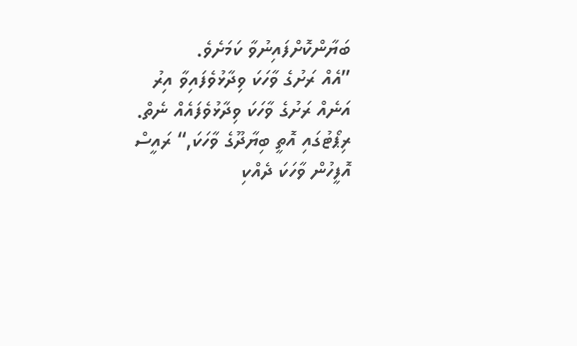ބަޔާންކޮށްފައިނުވާ ކަމަށެވެ.
”އެއް ރަށުގެ ވާހަކަ ވިދާޅުވެފައިވާ އިރު އަނެއް ރަށުގެ ވާހަކަ ވިދާޅުވެފައެއް ނެތް. ރިޕޯޓުގައި އޮތީ ބިޔާދޫގެ ވާހަކަ,“ ރައީސް އޮފީހުން ވާހަކަ ދެއްކި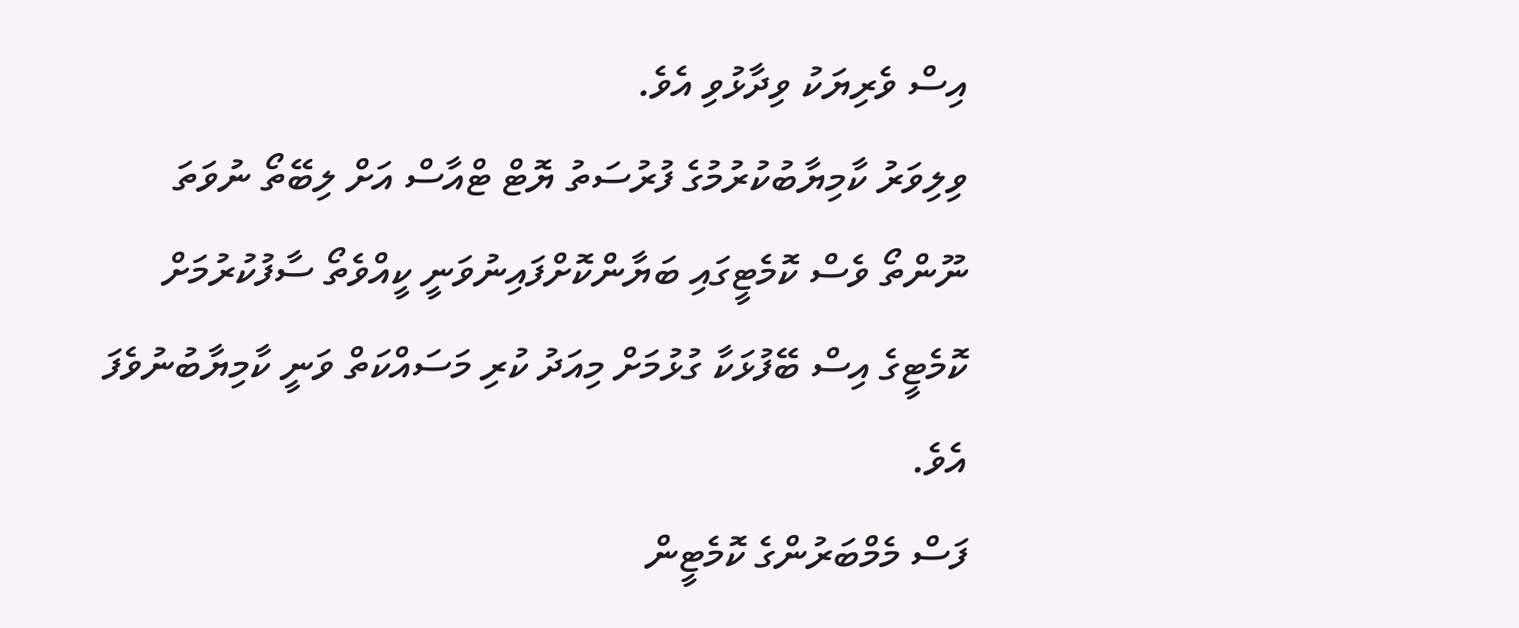އިސް ވެރިޔަކު ވިދާޅުވި އެވެ.
ވިލިވަރު ކާމިޔާބުކުރުމުގެ ފުރުސަތު ޔޮޓް ޓްއާސް އަށް ލިބޭތޯ ނުވަތަ ނޫންތޯ ވެސް ކޮމެޓީގައި ބަޔާންކޮށްފައިނުވަނީ ކީއްވެތޯ ސާފުކުރުމަށް ކޮމެޓީގެ އިސް ބޭފުޅަކާ ގުޅުމަށް މިއަދު ކުރި މަސައްކަތް ވަނީ ކާމިޔާބުނުވެފަ އެވެ.
ފަސް މެމްބަރުންގެ ކޮމެޓީން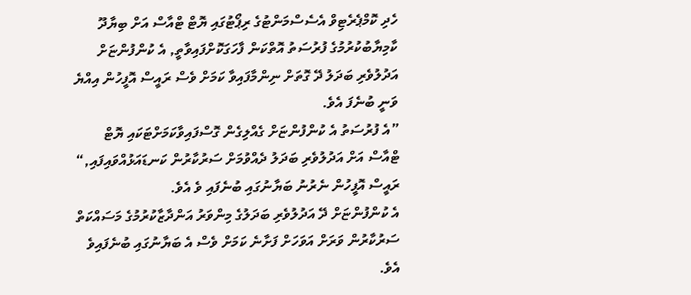ހެދި ކޮމްޕެރެޓިވް އެސެސްމަންޓުގެ ރިޕޯޓުގައި ޔޮޓް ޓްއާސް އަށް ބިޔާދޫ ކާމިޔާބުކުރުމުގެ ފުރުސަތު އޮތްކަން ފާހަގަކޮށްފައިވާތީ, އެ ކުންފުންޏަށް އަދުލުވެރި ބަދަލު ދޭ ގޮތަށް ނިންމާފައިވާ ކަމަށް ވެސް ރައީސް އޮފީހުން އިއްޔެ ވަނީ ބުނެފަ އެވެ.
”އެ ފުރުސަތު އެ ކުންފުންޏަށް ގެއްލިގެން ގޮސްފައިވާކަމަށްޓަކައި ޔޮޓް ޓްއާސް އަށް އަދުލުވެރި ބަދަލު ދެއްވުމަށް ސަރުކާރުން ކަނޑައަޅުއްވައިފައި,“ ރައީސް އޮފީހުން ނެރުނު ބަޔާނުގައި ބުނެފައި ވެ އެވެ.
އެ ކުންފުންޏަށް ދޭ އަދުލުވެރި ބަދަލުގެ މިންވަރު އަންދާޒާކުރުމުގެ މަސައްކަތް ސަރުކާރުން ވަރަށް އަވަހަށް ފަށާނެ ކަމަށް ވެސް އެ ބަޔާނުގައި ބުނެފައިވެ އެވެ.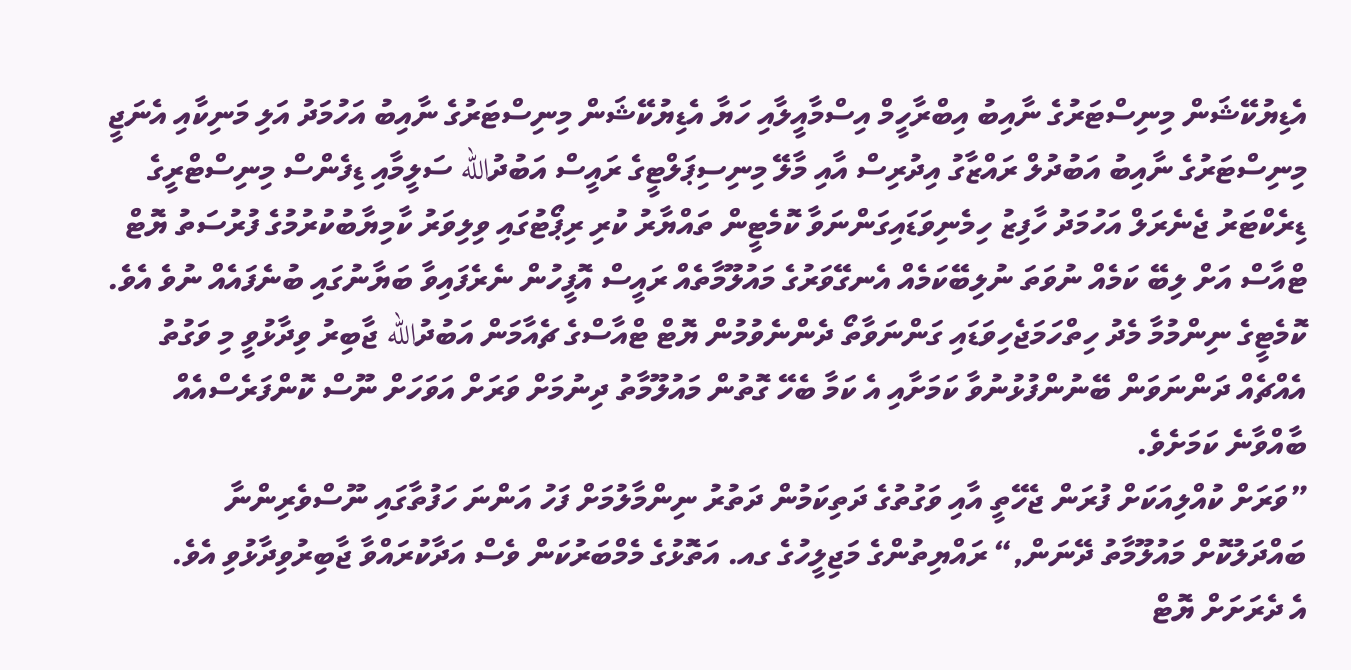އެޑިޔުކޭޝަން މިނިސްޓަރުގެ ނާއިބު އިބްރާހީމް އިސްމާއީލާއި ހަޔާ އެޑިޔުކޭޝަން މިނިސްޓަރުގެ ނާއިބު އަހުމަދު އަލި މަނިކާއި އެނަޖީ މިނިސްޓަރުގެ ނާއިބު އަބުދުލް ރައްޒާގު އިދުރިސް އާއި މާލޭ މިނިސިޕަލްޓީގެ ރައީސް އަބުދުالله ސަލީމާއި ޑިފެންސް މިނިސްޓްރީގެ ޑިރެކްޓަރު ޖެނެރަލް އަހުމަދު ހާފިޒު ހިމެނިވަޑައިގަންނަވާ ކޮމެޓީން ތައްޔާރު ކުރި ރިޕޯޓުގައި ވިލިވަރު ކާމިޔާބުކުރުމުގެ ފުރުސަތު ޔޮޓް ޓްއާސް އަށް ލިބޭ ކަމެއް ނުވަތަ ނުލިބޭކަމެއް އެނގޭވަރުގެ މައުލޫމާތެއް ރައީސް އޮފީހުން ނެރެފައިވާ ބަޔާނުގައި ބުނެފައެއް ނުވެ އެވެ.
ކޮމެޓީގެ ނިންމުމާ މެދު ހިތްހަމަޖެހިވަޑައި ގަންނަވާތޯ ދެންނެވުމުން ޔޮޓް ޓްއާސްގެ ޗެއާމަން އަބުދުالله ޖާބިރު ވިދާޅުވީ މި ވަގުތު އެއްޗެއް ދަންނަވަން ބޭނުންފުޅުނުވާ ކަމަށާއި އެ ކަމާ ބެހޭ ގޮތުން މައުލޫމާތު ދިނުމަށް ވަރަށް އަވަހަށް ނޫސް ކޮންފަރެސްއެއް ބާއްވާނެ ކަމަށެވެ.
”ވަރަށް ކުއްލިއަކަށް ފުރަން ޖެހޭތީ އާއި ވަގުތުގެ ދަތިކަމުން ދަތުރު ނިންމާލުމަށް ފަހު އަންނަ ހަފުތާގައި ނޫސްވެރިންނާ ބައްދަލުކޮށް މައުލޫމާތު ދޭނަން,“ ރައްޔިތުންގެ މަޖިލީހުގެ ގއ. އަތޮޅުގެ މެމްބަރުކަން ވެސް އަދާކުރައްވާ ޖާބިރުވިދާޅުވި އެވެ.
އެ ދެރަށަށް ޔޮޓް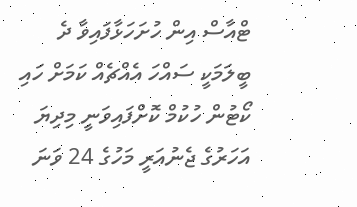ޓްއާސް އިން ހުށަހަޅާފައިވާ ދެ ބީލަމަކީ ސައްހަ އެއްޗެއް ކަމަށް ހައި ކޯޓުން ހުކުމް ކޮށްފައިވަނީ މިދިޔަ އަހަރުގެ ޖެނުއަރީ މަހުގެ 24 ވަނަ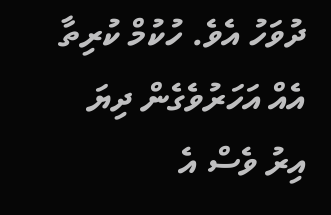ދުވަހު އެވެ. ހުކުމް ކުރިތާ އެއް އަހަރުވެގެން ދިޔަ އިރު ވެސް އެ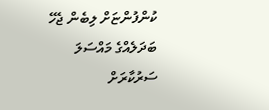ކުންފުންޏަށް ލިބެން ޖެހޭ ބަދަލެއްގެ މައްސަލަ ސަރުކާރަށް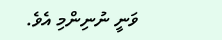ވަނީ ނުނިންމި އެވެ.